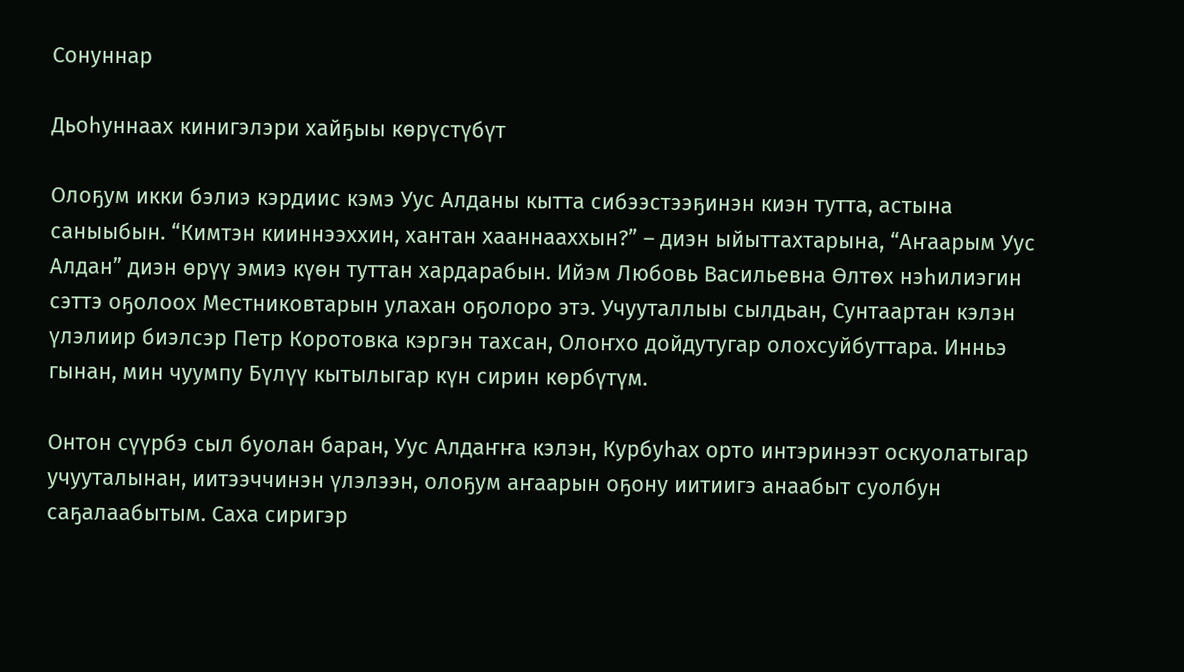Сонуннар

Дьоһуннаах кинигэлэри хайҕыы көрүстүбүт

Олоҕум икки бэлиэ кэрдиис кэмэ Уус Алданы кытта сибээстээҕинэн киэн тутта, астына саныыбын. “Кимтэн кииннээххин, хантан хааннааххын?” – диэн ыйыттахтарына, “Аҥаарым Уус Алдан” диэн өрүү эмиэ күөн туттан хардарабын. Ийэм Любовь Васильевна Өлтөх нэһилиэгин сэттэ оҕолоох Местниковтарын улахан оҕолоро этэ. Учууталлыы сылдьан, Сунтаартан кэлэн үлэлиир биэлсэр Петр Коротовка кэргэн тахсан, Олоҥхо дойдутугар олохсуйбуттара. Инньэ гынан, мин чуумпу Бүлүү кытылыгар күн сирин көрбүтүм.

Онтон сүүрбэ сыл буолан баран, Уус Алдаҥҥа кэлэн, Курбуһах орто интэринээт оскуолатыгар учууталынан, иитээччинэн үлэлээн, олоҕум аҥаарын оҕону иитиигэ анаабыт суолбун саҕалаабытым. Саха сиригэр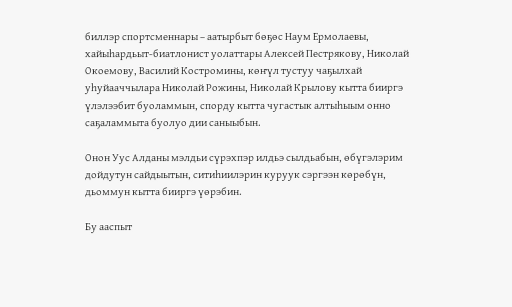биллэр спортсменнары – аатырбыт бөҕөс Наум Ермолаевы, хайыһардьыт-биатлонист уолаттары Алексей Пестрякову, Николай Окоемову, Василий Костромины, көҥүл тустуу чаҕылхай уһуйааччылара Николай Рожины, Николай Крылову кытта бииргэ үлэлээбит буоламмын, спорду кытта чугастык алтыһыым онно саҕаламмыта буолуо дии саныыбын.

Онон Уус Алданы мэлдьи сүрэхпэр илдьэ сылдьабын, өбүгэлэрим дойдутун сайдыытын, ситиһиилэрин куруук сэргээн көрөбүн, дьоммун кытта бииргэ үөрэбин.

Бу ааспыт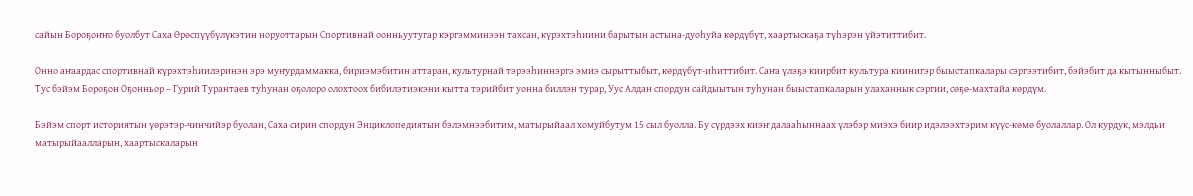сайын Бороҕоҥҥо буолбут Саха Өрөспүүбүлүкэтин норуоттарын Спортивнай оонньуутугар кэргэмминээн тахсан, күрэхтэһиини барытын астына-дуоһуйа көрдүбүт, хаартыскаҕа түһэрэн үйэтиттибит.

Онно аҥаардас спортивнай күрэхтэһиилэринэн эрэ муҥурдаммакка, бириэмэбитин аттаран, культурнай тэрээһиннэргэ эмиэ сырыттыбыт, көрдүбүт-иһиттибит. Саҥа үлэҕэ киирбит культура киинигэр быыстапкалары сэргээтибит, бэйэбит да кытынныбыт. Тус бэйэм Бороҕон Оҕонньор – Гурий Турантаев туһунан оҕолоро олохтоох бибилэтиэкэни кытта тэрийбит уонна биллэн турар, Уус Алдан спордун сайдыытын туһунан быыстапкаларын улаханнык сэргии, сөҕө-махтайа көрдүм.

Бэйэм спорт историятын үөрэтэр-чинчийэр буолан, Саха сирин спордун Энциклопедиятын бэлэмнээбитим, матырыйаал хомуйбутум 15 сыл буолла. Бу сүрдээх киэҥ далааһыннаах үлэбэр миэхэ биир идэлээхтэрим күүс-көмө буолаллар. Ол курдук, мэлдьи матырыйаалларын, хаартыскаларын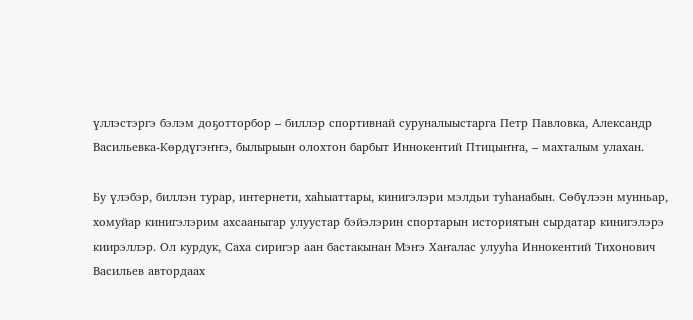үллэстэргэ бэлэм доҕотторбор – биллэр спортивнай суруналыыстарга Петр Павловка, Александр Васильевка-Көрдүгэҥҥэ, былырыын олохтон барбыт Иннокентий Птицыҥҥа, – махталым улахан.

Бу үлэбэр, биллэн турар, интернети, хаһыаттары, кинигэлэри мэлдьи туһанабын. Сөбүлээн мунньар, хомуйар кинигэлэрим ахсааныгар улуустар бэйэлэрин спортарын историятын сырдатар кинигэлэрэ киирэллэр. Ол курдук, Саха сиригэр аан бастакынан Мэҥэ Хаҥалас улууһа Иннокентий Тихонович Васильев автордаах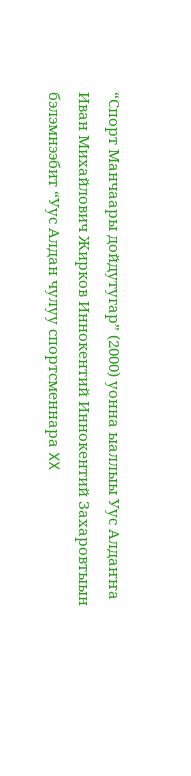“Спорт Манчаары дойдутугар” (2000) уонна ыаллыы Уус Алдаҥҥа Иван Михайлович Жирков Иннокентий Иннокентий Захаровтыын бэлэмнээбит “Уус Алдан чулуу спортсменнара XX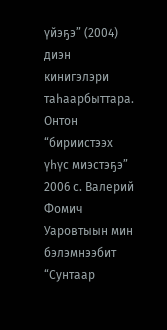үйэҕэ” (2004) диэн кинигэлэри таһаарбыттара. Онтон “бириистээх үһүс миэстэҕэ” 2006 с. Валерий Фомич Уаровтыын мин бэлэмнээбит “Сунтаар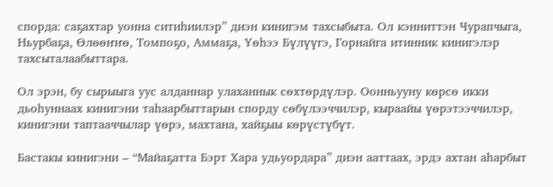спорда: саҕахтар уонна ситиһиилэр” диэн кинигэм тахсыбыта. Ол кэнниттэн Чурапчыга, Ньурбаҕа, Өлөөҥҥө, Томпоҕо, Аммаҕа, Үөһээ Бүлүүгэ, Горнайга итинник кинигэлэр тахсыталаабыттара.

Ол эрэн, бу сырыыга уус алданнар улаханнык сөхтөрдүлэр. Оонньууну көрсө икки дьоһуннаах кинигэни таһаарбыттарын спорду сөбүлээччилэр, кыраайы үөрэтээччилэр, кинигэни таптааччылар үөрэ, махтана, хайҕыы көрүстүбүт.

Бастакы кинигэни – “Майаҕатта Бэрт Хара удьуордара” диэн ааттаах, эрдэ ахтан аһарбыт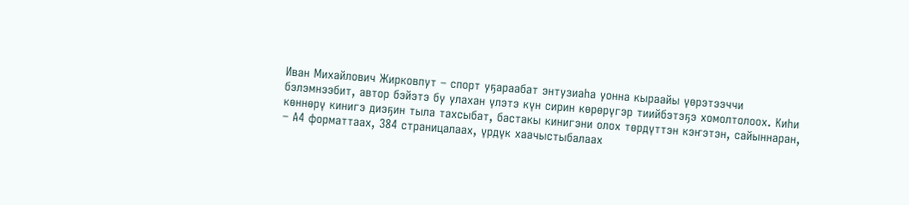Иван Михайлович Жирковпут – спорт уҕараабат энтузиаһа уонна кыраайы үөрэтээччи бэлэмнээбит, автор бэйэтэ бу улахан үлэтэ күн сирин көрөрүгэр тиийбэтэҕэ хомолтолоох. Киһи көннөрү кинигэ диэҕин тыла тахсыбат, бастакы кинигэни олох төрдүттэн кэҥэтэн, сайыннаран, – А4 форматтаах, 384 страницалаах, үрдүк хаачыстыбалаах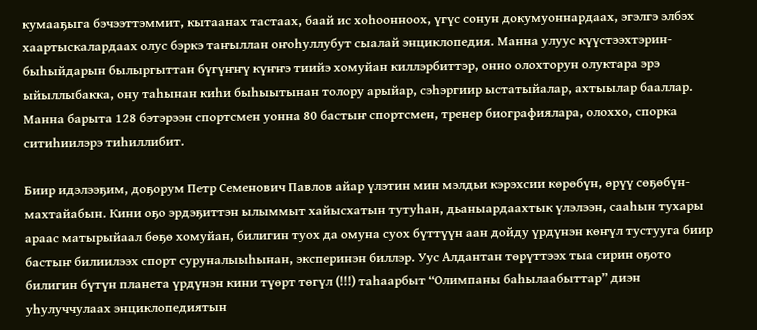кумааҕыга бэчээттэммит, кытаанах тастаах, баай ис хоһоонноох, үгүс сонун докумуоннардаах, эгэлгэ элбэх хаартыскалардаах олус бэркэ таҥыллан оҥоһуллубут сыалай энциклопедия. Манна улуус күүстээхтэрин-быһыйдарын былыргыттан бүгүҥҥү күҥҥэ тиийэ хомуйан киллэрбиттэр, онно олохторун олуктара эрэ ыйыллыбакка, ону таһынан киһи быһыытынан толору арыйар, сэһэргиир ыстатыйалар, ахтыылар бааллар. Манна барыта 128 бэтэрээн спортсмен уонна 80 бастыҥ спортсмен, тренер биографиялара, олоххо, спорка ситиһиилэрэ тиһиллибит.

Биир идэлээҕим, доҕорум Петр Семенович Павлов айар үлэтин мин мэлдьи кэрэхсии көрөбүн, өрүү сөҕөбүн-махтайабын. Кини оҕо эрдэҕиттэн ылыммыт хайысхатын тутуһан, дьаныардаахтык үлэлээн, сааһын тухары араас матырыйаал бөҕө хомуйан, билигин туох да омуна суох бүттүүн аан дойду үрдүнэн көҥүл тустууга биир бастыҥ билиилээх спорт суруналыыһынан, эксперинэн биллэр. Уус Алдантан төрүттээх тыа сирин оҕото билигин бүтүн планета үрдүнэн кини түөрт төгүл (!!!) таһаарбыт “Олимпаны баһылаабыттар” диэн уһулуччулаах энциклопедиятын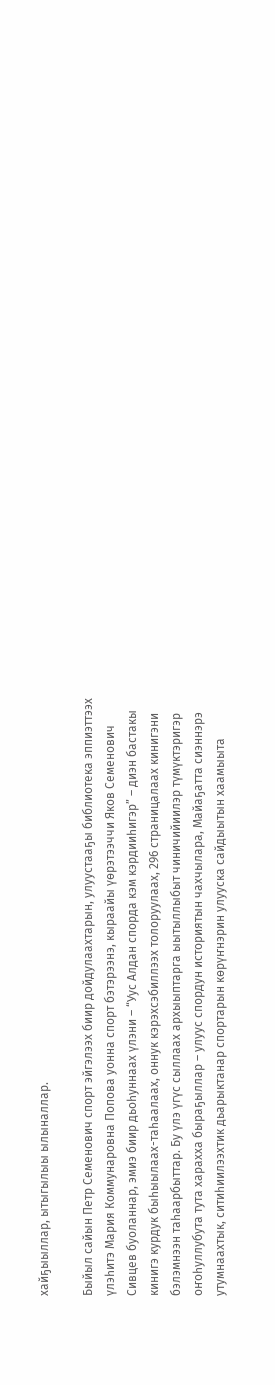хайҕыыллар, ытыгылыы ылыналлар.

Быйыл сайын Петр Семенович спорт эйгэлээх биир дойдулаахтарын, улуустааҕы библиотека эппиэттээх үлэһитэ Мария Коммунаровна Попова уонна спорт бэтэрээнэ, кыраайы үөрэтээччи Яков Семенович Сивцев буоланнар, эмиэ биир дьоһуннаах үлэни – “Уус Алдан спорда кэм кэрдииһигэр” – диэн бастакы кинигэ курдук быһыылаах-таһаалаах, оннук кэрэхсэбиллээх толоруулаах, 296 страницалаах кинигэни бэлэмнээн таһаарбыттар. Бу үлэ үгүс сыллаах архыыптарга ыытыллыбыт чиничийиилэр түмүктэригэр оҥоһуллубута тута харахха быраҕыллар – улуус спордун историятын чахчылара, Майаҕатта сиэннэрэ утумнаахтык, ситиһиилээхтик дьарыктанар спортарын көрүҥнэрин улууска сайдыытын хаамыыта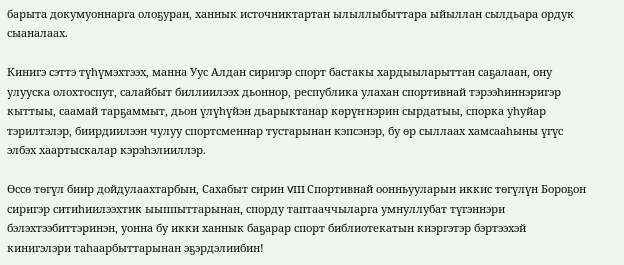барыта докумуоннарга олоҕуран, ханнык источниктартан ылыллыбыттара ыйыллан сылдьара ордук сыаналаах.

Кинигэ сэттэ түһүмэхтээх, манна Уус Алдан сиригэр спорт бастакы хардыыларыттан саҕалаан, ону улууска олохтоспут, салайбыт биллиилээх дьоннор, республика улахан спортивнай тэрээһиннэригэр кыттыы, саамай тарҕаммыт, дьон үлүһүйэн дьарыктанар көрүҥнэрин сырдатыы, спорка уһуйар тэрилтэлэр, биирдиилээн чулуу спортсменнар тустарынан кэпсэнэр, бу өр сыллаах хамсааһыны үгүс элбэх хаартыскалар кэрэһэлииллэр.

Өссө төгүл биир дойдулаахтарбын, Сахабыт сирин VIII Спортивнай оонньууларын иккис төгүлүн Бороҕон сиригэр ситиһиилээхтик ыыппыттарынан, спорду таптааччыларга умнуллубат түгэннэри бэлэхтээбиттэринэн, уонна бу икки ханнык баҕарар спорт библиотекатын киэргэтэр бэртээхэй кинигэлэри таһаарбыттарынан эҕэрдэлиибин!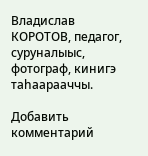Владислав КОРОТОВ, педагог, суруналыыс, фотограф, кинигэ таһаарааччы.

Добавить комментарий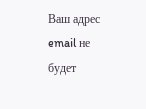Ваш адрес email не будет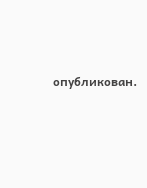опубликован.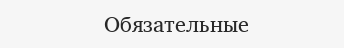Обязательные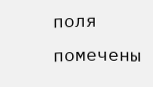поля помечены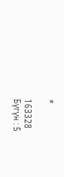*

163328
Бүгүн : 5